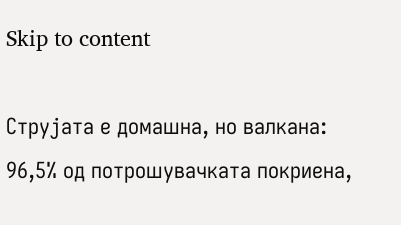Skip to content

Струјата е домашна, но валкана: 96,5% од потрошувачката покриена,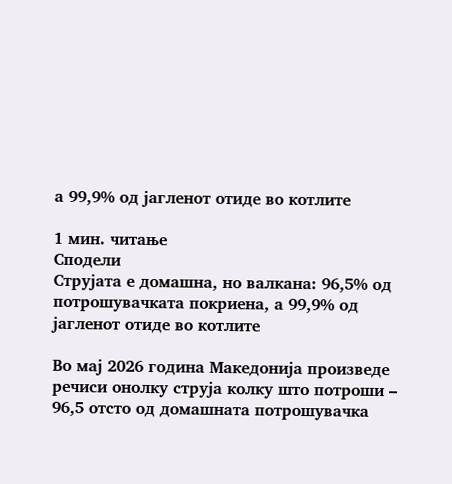а 99,9% од јагленот отиде во котлите

1 мин. читање
Сподели
Струјата е домашна, но валкана: 96,5% од потрошувачката покриена, а 99,9% од јагленот отиде во котлите

Во мај 2026 година Македонија произведе речиси онолку струја колку што потроши – 96,5 отсто од домашната потрошувачка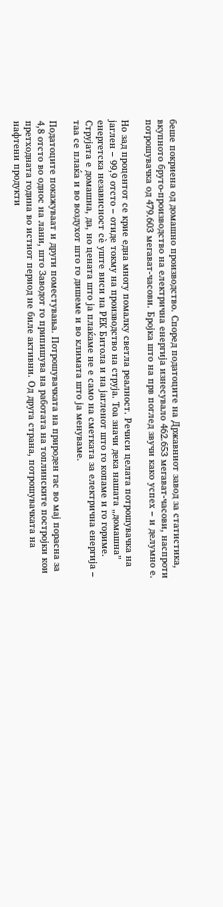беше покриена од домашно производство. Според податоците на Државниот завод за статистика, вкупното бруто-производство на електрична енергија изнесувало 462.653 мегават-часови, наспроти потрошувачка од 479.603 мегават-часови. Бројка што на прв поглед звучи како успех – и делумно е.

Но зад процентот се крие една многу помалку светла реалност. Речиси целата потрошувачка на јаглен – 99,9 отсто – отиде токму на производство на струја. Тоа значи дека нашата „домашна” енергетска независност сѐ уште виси на РЕК Битола и на јагленот што го копаме и го гориме. Струјата е домашна, да, но цената што ја плаќаме не е само на сметката за електрична енергија – таа се плаќа и во воздухот што го дишеме и во климата што ја менуваме.

Податоците покажуваат и други поместувања. Потрошувачката на природен гас во мај порасна за 4,8 отсто во однос на лани, што Заводот го припишува на работата на топлинските постројки кои претходната година во истиот период не биле активни. Од друга страна, потрошувачката на нафтени продукти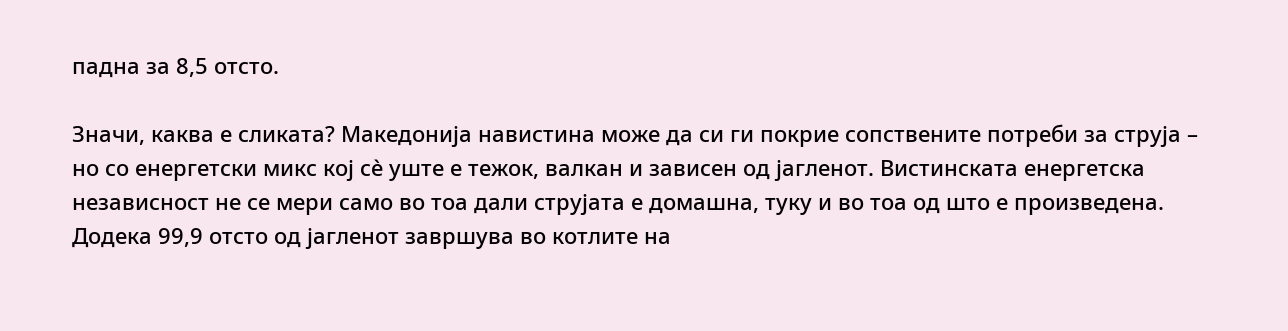падна за 8,5 отсто.

Значи, каква е сликата? Македонија навистина може да си ги покрие сопствените потреби за струја – но со енергетски микс кој сѐ уште е тежок, валкан и зависен од јагленот. Вистинската енергетска независност не се мери само во тоа дали струјата е домашна, туку и во тоа од што е произведена. Додека 99,9 отсто од јагленот завршува во котлите на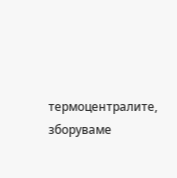термоцентралите, зборуваме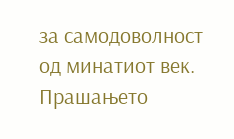за самодоволност од минатиот век. Прашањето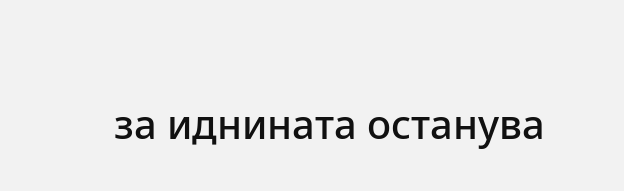за иднината останува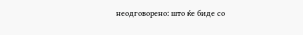неодговорено: што ќе биде со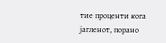тие проценти кога јагленот, порано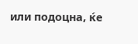или подоцна, ќе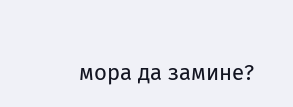мора да замине?